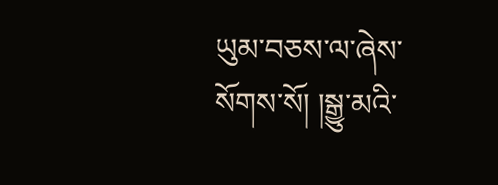ཡུམ་བཅས་ལ་ཞེས་སོགས་སོ། །སྒྱུ་མའི་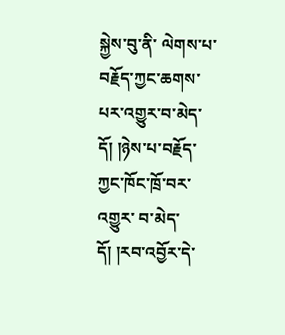སྐྱེས་བུ་ནི་ ལེགས་པ་བརྗོད་ཀྱང་ཆགས་པར་འགྱུར་བ་མེད་དོ། །ཉེས་པ་བརྗོད་ཀྱང་ཁོང་ཁྲོ་བར་འགྱུར་ བ་མེད་དོ། །རབ་འབྱོར་དེ་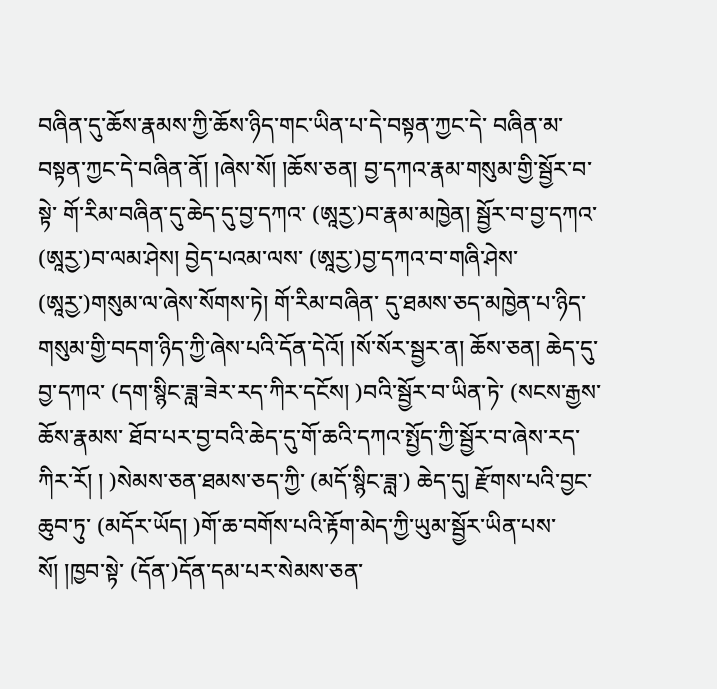བཞིན་དུ་ཆོས་རྣམས་ཀྱི་ཆོས་ཉིད་གང་ཡིན་པ་དེ་བསྟན་ཀྱང་དེ་ བཞིན་མ་བསྟན་ཀྱང་དེ་བཞིན་ནོ། །ཞེས་སོ། །ཆོས་ཅན། བྱ་དཀའ་རྣམ་གསུམ་གྱི་སྦྱོར་བ་སྟེ་ གོ་རིམ་བཞིན་དུ་ཆེད་དུ་བྱ་དཀའ་ (ཨཱརྱ་)བ་རྣམ་མཁྱེན། སྦྱོར་བ་བྱ་དཀའ་ (ཨཱརྱ་)བ་ལམ་ཤེས། བྱེད་པའམ་ལས་ (ཨཱརྱ་)བྱ་དཀའ་བ་གཞི་ཤེས་ (ཨཱརྱ་)གསུམ་ལ་ཞེས་སོགས་ཏེ། གོ་རིམ་བཞིན་ དུ་ཐམས་ཅད་མཁྱེན་པ་ཉིད་གསུམ་གྱི་བདག་ཉིད་ཀྱི་ཞེས་པའི་དོན་དེའོ། །སོ་སོར་སྦྱར་ན། ཆོས་ཅན། ཆེད་དུ་བྱ་དཀའ་ (དག་སྙིང་ཟླ་ཟེར་རད་ཀིར་དངོས། )བའི་སྦྱོར་བ་ཡིན་ཏེ་ (སངས་རྒྱས་ཆོས་རྣམས་ ཐོབ་པར་བྱ་བའི་ཆེད་དུ་གོ་ཆའི་དཀའ་སྤྱོད་ཀྱི་སྦྱོར་བ་ཞེས་རད་ཀིར་རོ། ། )སེམས་ཅན་ཐམས་ཅད་ཀྱི་ (མདོ་སྙིང་ཟླ་) ཆེད་དུ། རྫོགས་པའི་བྱང་ཆུབ་ཏུ་ (མདོར་ཡོད། )གོ་ཆ་བགོས་པའི་རྟོག་མེད་ཀྱི་ཡུམ་སྦྱོར་ཡིན་པས་ སོ། །ཁྱབ་སྟེ་ (དོན་)དོན་དམ་པར་སེམས་ཅན་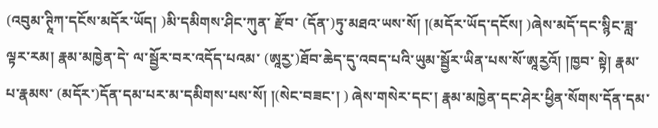(འབུམ་ཊཱིཀ་དངོས་མདོར་ཡོད། )མི་དམིགས་ཤིང་ཀུན་ རྫོབ་ (དོན་)ཏུ་མཐའ་ཡས་སོ། །(མདོར་ཡོད་དངོས། )ཞེས་མདོ་དང་སྙིང་ཟླ་ལྟར་རམ། རྣམ་མཁྱེན་དེ་ ལ་སྦྱོར་བར་འདོད་པའམ་ (ཨཱརྱ་)ཐོབ་ཆེད་དུ་འབད་པའི་ཡུམ་སྦྱོར་ཡིན་པས་སོ་ཨཱརྱའོ། །ཁྱབ་ སྟེ། རྣམ་པ་རྣམས་ (མདོར་)དོན་དམ་པར་མ་དམིགས་པས་སོ། །(སེང་བཟང་། ) ཞེས་གསེར་དང་། རྣམ་མཁྱེན་དང་ཤེར་ཕྱིན་སོགས་དོན་དམ་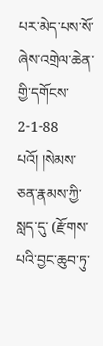པར་མེད་པས་སོ་ཞེས་འགྲེལ་ཆེན་གྱི་དགོངས་ 2-1-88 པའོ། །སེམས་ཅན་རྣམས་ཀྱི་སླད་དུ་ (རྫོགས་པའི་བྱང་ཆུབ་ཏུ་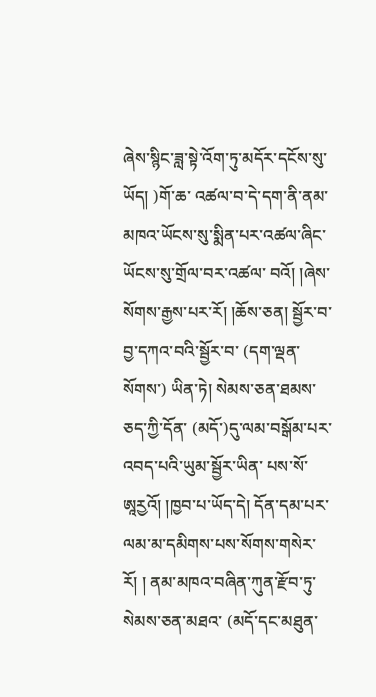ཞེས་སྙིང་ཟླ་སྟེ་འོག་ཏུ་མདོར་དངོས་སུ་ཡོད། )གོ་ཆ་ འཚལ་བ་དེ་དག་ནི་ནམ་མཁའ་ཡོངས་སུ་སྨིན་པར་འཚལ་ཞིང་ཡོངས་སུ་གྲོལ་བར་འཚལ་ བའོ། །ཞེས་སོགས་རྒྱས་པར་རོ། །ཆོས་ཅན། སྦྱོར་བ་བྱ་དཀའ་བའི་སྦྱོར་བ་ (དག་ལྡན་སོགས་) ཡིན་ཏེ། སེམས་ཅན་ཐམས་ཅད་ཀྱི་དོན་ (མདོ་)དུ་ལམ་བསྒོམ་པར་འབད་པའི་ཡུམ་སྦྱོར་ཡིན་ པས་སོ་ཨཱརྱའོ། །ཁྱབ་པ་ཡོད་དེ། དོན་དམ་པར་ལམ་མ་དམིགས་པས་སོགས་གསེར་རོ། ། ནམ་མཁའ་བཞིན་ཀུན་རྫོབ་ཏུ་སེམས་ཅན་མཐའ་ (མདོ་དང་མཐུན་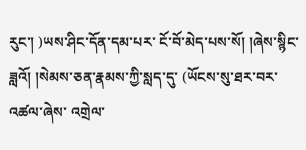རུང་། )ཡས་ཤིང་དོན་དམ་པར་ ངོ་བོ་མེད་པས་སོ། །ཞེས་སྙིང་ཟླའོ། །སེམས་ཅན་རྣམས་ཀྱི་སླད་དུ་ (ཡོངས་སུ་ཐར་བར་འཚལ་ཞེས་ འགྲེལ་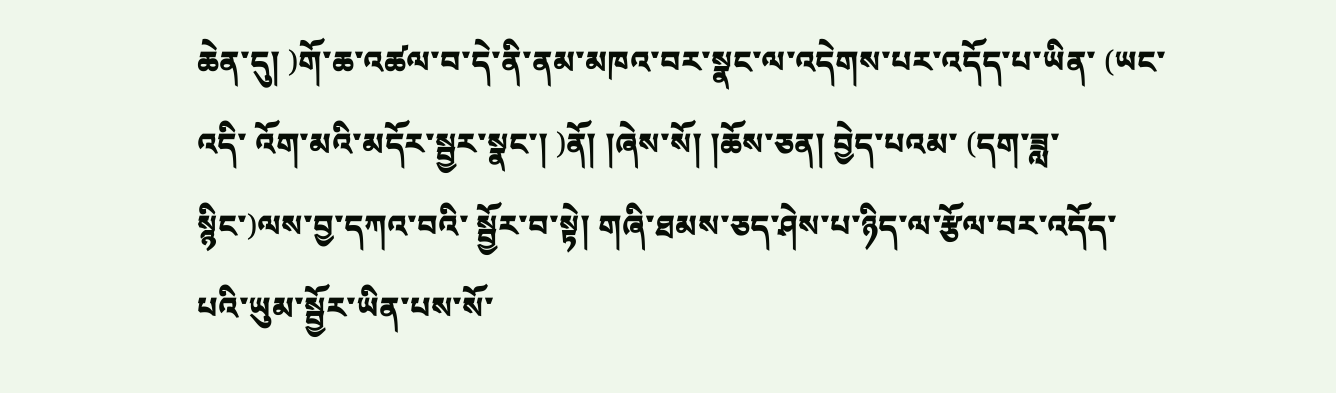ཆེན་དུ། )གོ་ཆ་འཚལ་བ་དེ་ནི་ནམ་མཁའ་བར་སྣང་ལ་འདེགས་པར་འདོད་པ་ཡིན་ (ཡང་འདི་ འོག་མའི་མདོར་སྦྱར་སྣང་། )ནོ། །ཞེས་སོ། །ཆོས་ཅན། བྱེད་པའམ་ (དག་ཟླ་སྙིང་)ལས་བྱ་དཀའ་བའི་ སྦྱོར་བ་སྟེ། གཞི་ཐམས་ཅད་ཤེས་པ་ཉིད་ལ་རྩོལ་བར་འདོད་པའི་ཡུམ་སྦྱོར་ཡིན་པས་སོ་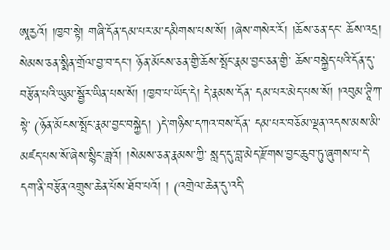ཨཱརྱའོ། །ཁྱབ་སྟེ། གཞི་དོན་དམ་པར་མ་དམིགས་པས་སོ། །ཞེས་གསེར་རོ། །ཆོས་ཅན་དང་ ཆོས་འདྲ། སེམས་ཅན་སྨིན་གྲོལ་བྱ་བ་དང་། ཉོན་མོངས་ཅན་གྱི་ཆོས་སྤོང་རྣམ་བྱང་ཅན་གྱི་ ཆོས་བསྐྱེད་པའི་དོན་དུ་བརྩོན་པའི་ཡུམ་སྦྱོར་ཡིན་པས་སོ། །ཁྱབ་པ་ཡོད་དེ། དེ་རྣམས་དོན་ དམ་པར་མེད་པས་སོ། །འབུམ་ཊཱིཀ་སྟེ་ (ཉོན་མོངས་སྤོང་རྣམ་བྱང་བསྐྱེད། )དེ་གཉིས་དཀའ་བས་དོན་ དམ་པར་བཅོམ་ལྡན་འདས་མས་མི་མཛད་པས་སོ་ཞེས་སྙིང་ཟླའོ། །སེམས་ཅན་རྣམས་ཀྱི་ སླད་དུ་བླ་མེད་རྫོགས་བྱང་ཆུབ་ཏུ་ཞུགས་པ་དེ་དག་ནི་བརྩོན་འགྲུས་ཆེན་པོས་ཐོབ་པའོ། ། (འགྲེལ་ཆེན་དུ་འདི་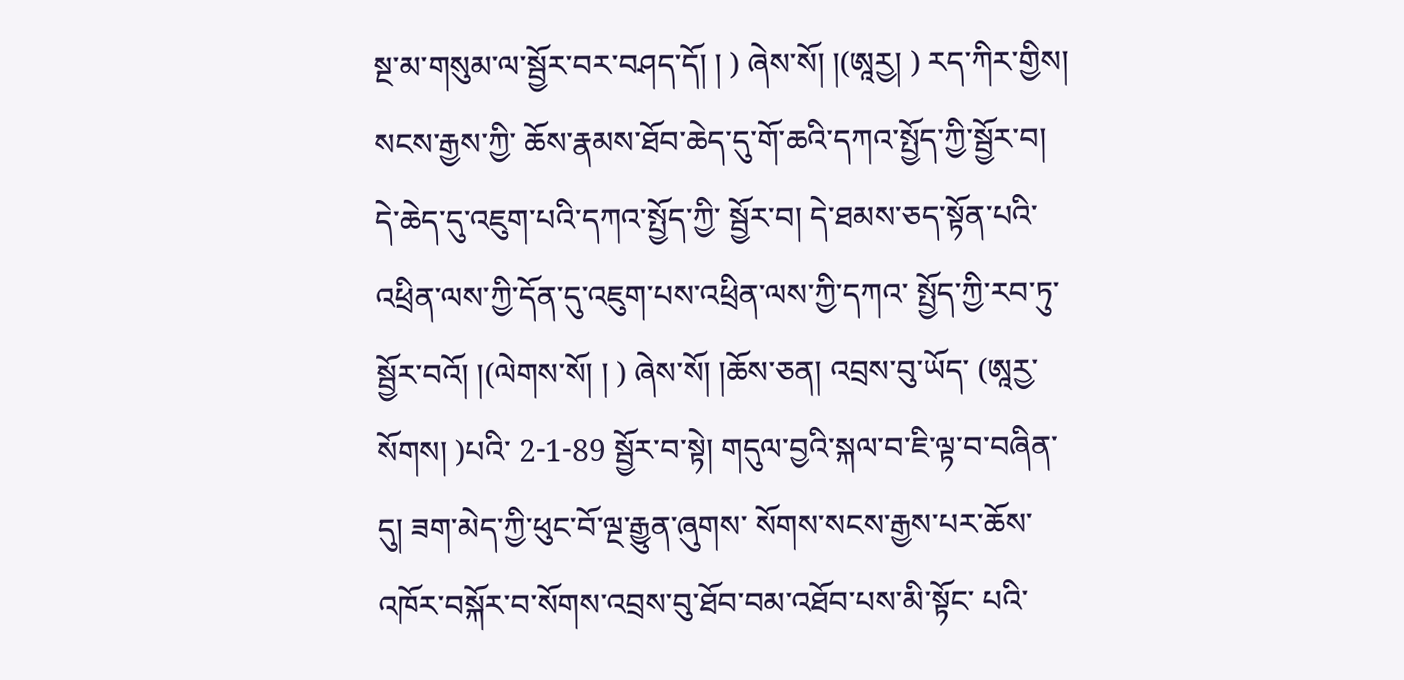སྔ་མ་གསུམ་ལ་སྦྱོར་བར་བཤད་དོ། ། ) ཞེས་སོ། །(ཨཱརྱ། ) རད་ཀིར་གྱིས། སངས་རྒྱས་ཀྱི་ ཆོས་རྣམས་ཐོབ་ཆེད་དུ་གོ་ཆའི་དཀའ་སྤྱོད་ཀྱི་སྦྱོར་བ། དེ་ཆེད་དུ་འཇུག་པའི་དཀའ་སྤྱོད་ཀྱི་ སྦྱོར་བ། དེ་ཐམས་ཅད་སྟོན་པའི་འཕྲིན་ལས་ཀྱི་དོན་དུ་འཇུག་པས་འཕྲིན་ལས་ཀྱི་དཀའ་ སྤྱོད་ཀྱི་རབ་ཏུ་སྦྱོར་བའོ། །(ལེགས་སོ། ། ) ཞེས་སོ། །ཆོས་ཅན། འབྲས་བུ་ཡོད་ (ཨཱརྱ་སོགས། )པའི་ 2-1-89 སྦྱོར་བ་སྟེ། གདུལ་བྱའི་སྐལ་བ་ཇི་ལྟ་བ་བཞིན་དུ། ཟག་མེད་ཀྱི་ཕུང་བོ་ལྔ་རྒྱུན་ཞུགས་ སོགས་སངས་རྒྱས་པར་ཆོས་འཁོར་བསྐོར་བ་སོགས་འབྲས་བུ་ཐོབ་བམ་འཐོབ་པས་མི་སྟོང་ པའི་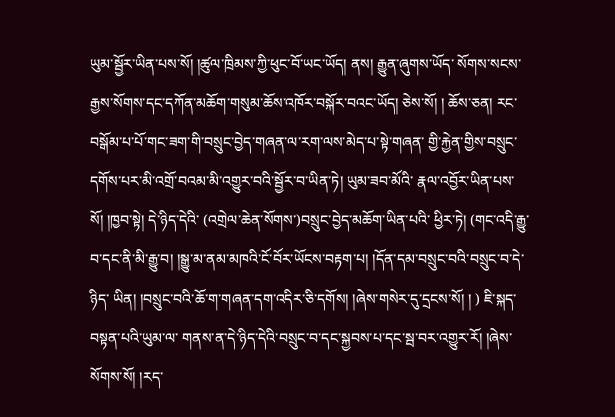ཡུམ་སྦྱོར་ཡིན་པས་སོ། །ཚུལ་ཁྲིམས་ཀྱི་ཕུང་བོ་ཡང་ཡོད། ནས། རྒྱུན་ཞུགས་ཡོད་ སོགས་སངས་རྒྱས་སོགས་དང་དཀོན་མཆོག་གསུམ་ཆོས་འཁོར་བསྐོར་བའང་ཡོད། ཅེས་སོ། ། ཆོས་ཅན། རང་བསྒོམ་པ་པོ་གང་ཟག་གི་བསྲུང་བྱེད་གཞན་ལ་རག་ལས་མེད་པ་སྟེ་གཞན་ གྱི་རྐྱེན་གྱིས་བསྲུང་དགོས་པར་མི་འགྲོ་བའམ་མི་འགྱུར་བའི་སྦྱོར་བ་ཡིན་ཏེ། ཡུམ་ཟབ་མོའི་ རྣལ་འབྱོར་ཡིན་པས་སོ། །ཁྱབ་སྟེ། དེ་ཉིད་དེའི་ (འགྲེལ་ཆེན་སོགས་)བསྲུང་བྱེད་མཆོག་ཡིན་པའི་ ཕྱིར་ཏེ། (གང་འདི་རྒྱུ་བ་དང་ནི་མི་རྒྱུ་བ། །སྒྱུ་མ་ནམ་མཁའི་ངོ་བོར་ཡོངས་བརྟག་པ། །དོན་དམ་བསྲུང་བའི་བསྲུང་བ་དེ་ཉིད་ ཡིན། །བསྲུང་བའི་ཆོ་ག་གཞན་དག་འདིར་ཅི་དགོས། །ཞེས་གསེར་དུ་དྲངས་སོ། ། ) ཇི་སྐད་བསྟན་པའི་ཡུམ་ལ་ གནས་ན་དེ་ཉིད་དེའི་བསྲུང་བ་དང་སྐྱབས་པ་དང་སྦ་བར་འགྱུར་རོ། །ཞེས་སོགས་སོ། །རད་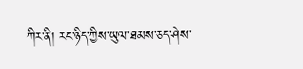ཀིར་ནི། རང་ཉིད་ཀྱིས་ཡུལ་ཐམས་ཅད་ཤེས་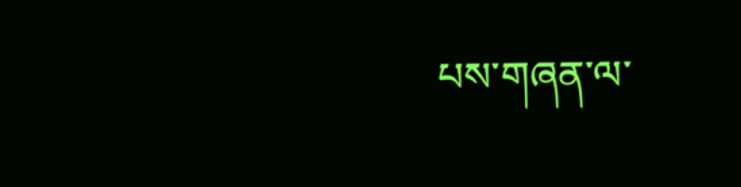པས་གཞན་ལ་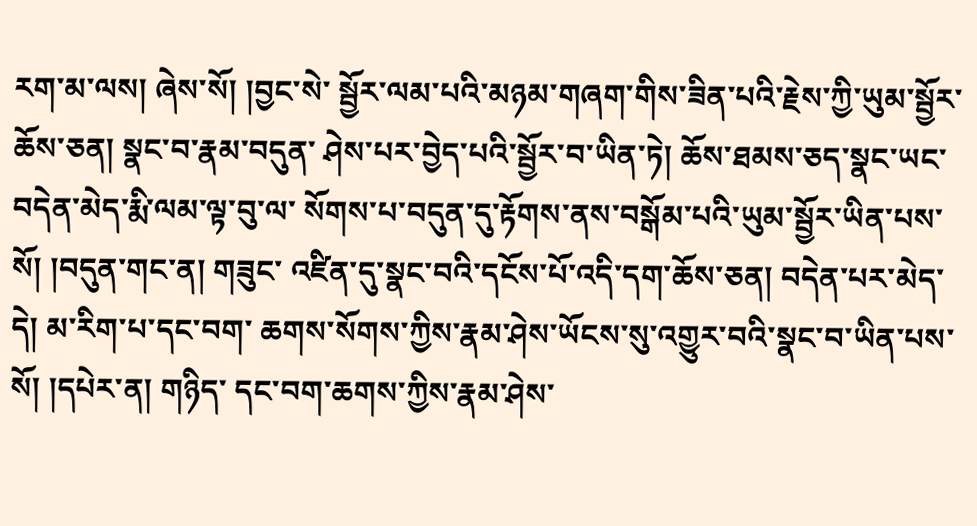རག་མ་ལས། ཞེས་སོ། །བྱང་སེ་ སྦྱོར་ལམ་པའི་མཉམ་གཞག་གིས་ཟིན་པའི་རྗེས་ཀྱི་ཡུམ་སྦྱོར་ཆོས་ཅན། སྣང་བ་རྣམ་བདུན་ ཤེས་པར་བྱེད་པའི་སྦྱོར་བ་ཡིན་ཏེ། ཆོས་ཐམས་ཅད་སྣང་ཡང་བདེན་མེད་རྨི་ལམ་ལྟ་བུ་ལ་ སོགས་པ་བདུན་དུ་རྟོགས་ནས་བསྒོམ་པའི་ཡུམ་སྦྱོར་ཡིན་པས་སོ། །བདུན་གང་ན། གཟུང་ འཛིན་དུ་སྣང་བའི་དངོས་པོ་འདི་དག་ཆོས་ཅན། བདེན་པར་མེད་དེ། མ་རིག་པ་དང་བག་ ཆགས་སོགས་ཀྱིས་རྣམ་ཤེས་ཡོངས་སུ་འགྱུར་བའི་སྣང་བ་ཡིན་པས་སོ། །དཔེར་ན། གཉིད་ དང་བག་ཆགས་ཀྱིས་རྣམ་ཤེས་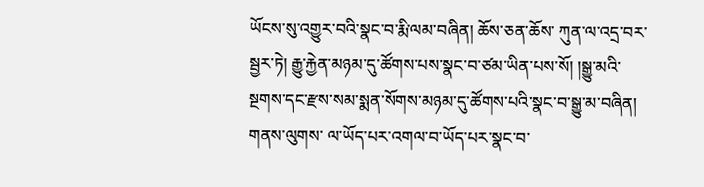ཡོངས་སུ་འགྱུར་བའི་སྣང་བ་རྨི་ལམ་བཞིན། ཆོས་ཅན་ཆོས་ ཀུན་ལ་འདྲ་བར་སྦྱར་ཏེ། རྒྱུ་རྐྱེན་མཉམ་དུ་ཚོགས་པས་སྣང་བ་ཙམ་ཡིན་པས་སོ། །སྒྱུ་མའི་ སྔགས་དང་རྫས་སམ་སྨན་སོགས་མཉམ་དུ་ཚོགས་པའི་སྣང་བ་སྒྱུ་མ་བཞིན། གནས་ལུགས་ ལ་ཡོད་པར་འགལ་བ་ཡོད་པར་སྣང་བ་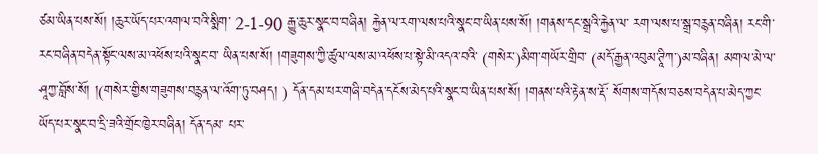ཙམ་ཡིན་པས་སོ། །ཆུར་ཡོད་པར་འགལ་བའི་སྨིག་ 2-1-90 རྒྱུ་ཆུར་སྣང་བ་བཞིན། རྐྱེན་ལ་རག་ལས་པའི་སྣང་བ་ཡིན་པས་སོ། །གནས་དང་སྒྲའི་རྐྱེན་ལ་ རག་ལས་པ་སྒྲ་བརྙན་བཞིན། རང་གི་རང་བཞིན་བདེན་སྟོང་ལས་མ་འཕོས་པའི་སྣང་བ་ ཡིན་པས་སོ། །གཟུགས་ཀྱི་ཚུལ་ལས་མ་འཕོས་པ་སྟེ་མི་འདའ་བའི་ (གསེར་)མིག་གཡོར་གྲིབ་ (མདོ་རྒྱན་འབུམ་ཊཱིཀ་)མ་བཞིན། མགལ་མེ་ལ་ཤཱཀྱ་བློས་སོ། །(གསེར་གྱིས་གཟུགས་བརྙན་ལ་འོག་ཏུ་བཤད། ) དོན་དམ་པར་གཞི་བདེན་དངོས་མེད་པའི་སྣང་བ་ཡིན་པས་སོ། །གནས་པའི་རྟེན་ས་རྡོ་ སོགས་གདོས་བཅས་བདེན་པ་མེད་ཀྱང་ཡོད་པར་སྣང་བ་དྲི་ཟའི་གྲོང་ཁྱེར་བཞིན། དོན་དམ་ པར་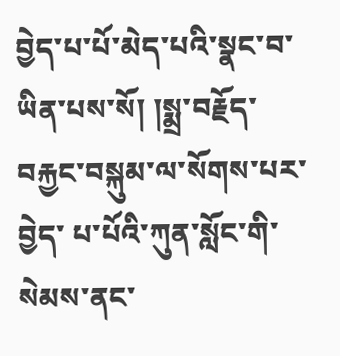བྱེད་པ་པོ་མེད་པའི་སྣང་བ་ཡིན་པས་སོ། །སྨྲ་བརྗོད་བརྐྱང་བསྐུམ་ལ་སོགས་པར་བྱེད་ པ་པོའི་ཀུན་སློང་གི་སེམས་ནང་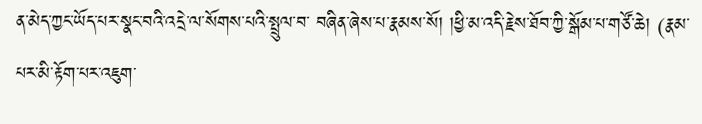ན་མེད་ཀྱང་ཡོད་པར་སྣང་བའི་འདྲེ་ལ་སོགས་པའི་སྤྲུལ་བ་ བཞིན་ཞེས་པ་རྣམས་སོ། །ཕྱི་མ་འདི་རྗེས་ཐོབ་ཀྱི་སྒོམ་པ་གཙོ་ཆེ། (རྣམ་པར་མི་རྟོག་པར་འཇུག་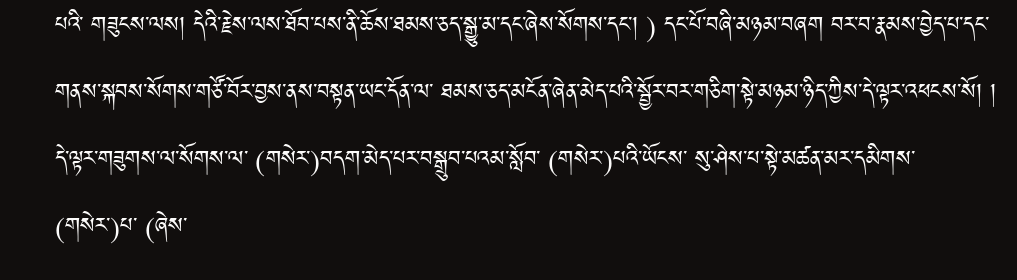པའི་ གཟུངས་ལས། དེའི་རྗེས་ལས་ཐོབ་པས་ནི་ཆོས་ཐམས་ཅད་སྒྱུ་མ་དང་ཞེས་སོགས་དང་། ) དང་པོ་བཞི་མཉམ་བཞག བར་བ་རྣམས་བྱེད་པ་དང་གནས་སྐབས་སོགས་གཙོ་བོར་བྱས་ནས་བསྟན་ཡང་དོན་ལ་ ཐམས་ཅད་མངོན་ཞེན་མེད་པའི་སྦྱོར་བར་གཅིག་སྟེ་མཉམ་ཉིད་ཀྱིས་དེ་ལྟར་འཕངས་སོ། ། དེ་ལྟར་གཟུགས་ལ་སོགས་ལ་ (གསེར་)བདག་མེད་པར་བསྒྲུབ་པའམ་སློབ་ (གསེར་)པའི་ཡོངས་ སུ་ཤེས་པ་སྟེ་མཚན་མར་དམིགས་ (གསེར་)པ་ (ཞེས་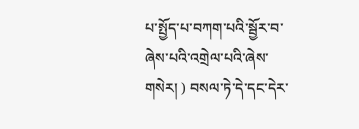པ་སྤྱོད་པ་བཀག་པའི་སྦྱོར་བ་ཞེས་པའི་འགྲེལ་པའི་ཞེས་གསེར། ) བསལ་ཏེ་དེ་དང་དེར་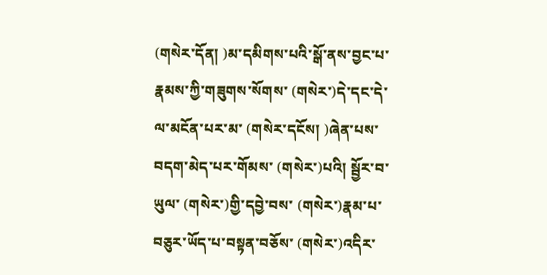(གསེར་དོན། )མ་དམིགས་པའི་སྒོ་ནས་བྱང་པ་རྣམས་ཀྱི་གཟུགས་སོགས་ (གསེར་)དེ་དང་དེ་ལ་མངོན་པར་མ་ (གསེར་དངོས། )ཞེན་པས་བདག་མེད་པར་གོམས་ (གསེར་)པའི། སྦྱོར་བ་ཡུལ་ (གསེར་)གྱི་དབྱེ་བས་ (གསེར་)རྣམ་པ་བཅུར་ཡོད་པ་བསྟན་བཅོས་ (གསེར་)འདིར་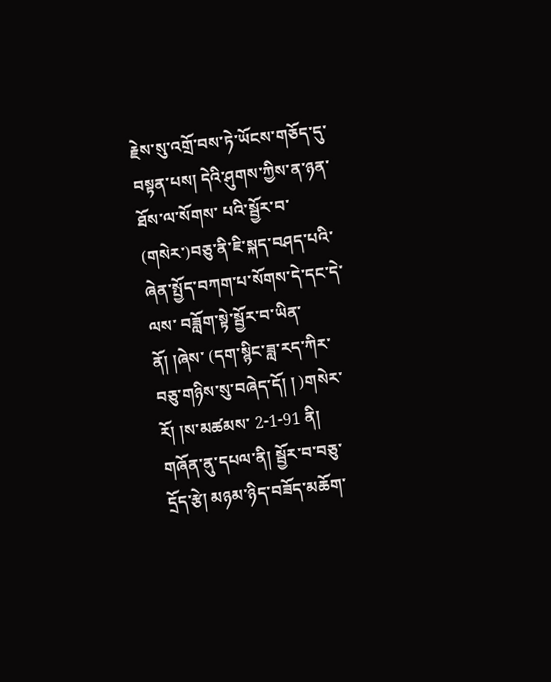རྗེས་སུ་འགྲོ་བས་ཏེ་ཡོངས་གཅོད་དུ་བསྟན་པས། དེའི་ཤུགས་ཀྱིས་ན་ཉན་ཐོས་ལ་སོགས་ པའི་སྦྱོར་བ་ (གསེར་)བཅུ་ནི་ཇི་སྐད་བཤད་པའི་ཞེན་སྤྱོད་བཀག་པ་སོགས་དེ་དང་དེ་ལས་ བཟློག་སྟེ་སྦྱོར་བ་ཡིན་ནོ། །ཞེས་ (དག་སྙིང་ཟླ་རད་ཀིར་བཅུ་གཉིས་སུ་བཞེད་དོ། ། )གསེར་རོ། །ས་མཚམས་ 2-1-91 ནི། གཞོན་ནུ་དཔལ་ནི། སྦྱོར་བ་བཅུ་དྲོད་རྩེ། མཉམ་ཉིད་བཟོད་མཆོག་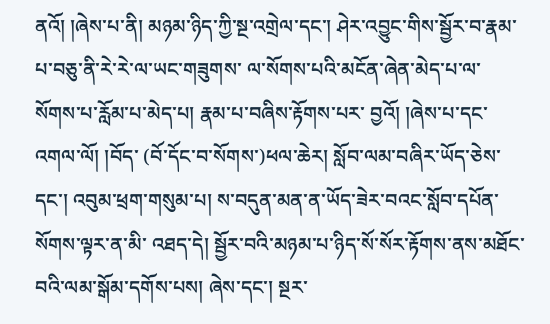ནའོ། །ཞེས་པ་ནི། མཉམ་ཉིད་ཀྱི་སྔ་འགྲེལ་དང་། ཤེར་འབྱུང་གིས་སྦྱོར་བ་རྣམ་པ་བཅུ་ནི་རེ་རེ་ལ་ཡང་གཟུགས་ ལ་སོགས་པའི་མངོན་ཞེན་མེད་པ་ལ་སོགས་པ་རློམ་པ་མེད་པ། རྣམ་པ་བཞིས་རྟོགས་པར་ བྱའོ། །ཞེས་པ་དང་འགལ་ལོ། །བོད་ (བོ་དོང་བ་སོགས་)ཕལ་ཆེར། སློབ་ལམ་བཞིར་ཡོད་ཅེས་ དང་། འབུམ་ཕྲག་གསུམ་པ། ས་བདུན་མན་ན་ཡོད་ཟེར་བའང་སློབ་དཔོན་སོགས་ལྟར་ན་མི་ འཐད་དེ། སྦྱོར་བའི་མཉམ་པ་ཉིད་སོ་སོར་རྟོགས་ནས་མཐོང་བའི་ལམ་སྒོམ་དགོས་པས། ཞེས་དང་། སྔར་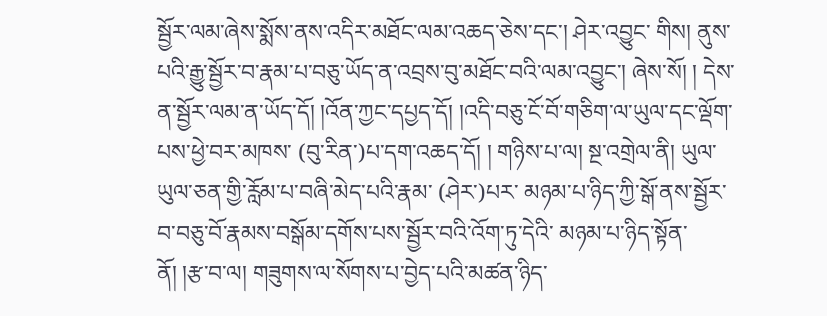སྦྱོར་ལམ་ཞེས་སྨོས་ནས་འདིར་མཐོང་ལམ་འཆད་ཅེས་དང་། ཤེར་འབྱུང་ གིས། ནུས་པའི་རྒྱུ་སྦྱོར་བ་རྣམ་པ་བཅུ་ཡོད་ན་འབྲས་བུ་མཐོང་བའི་ལམ་འབྱུང་། ཞེས་སོ། ། དེས་ན་སྦྱོར་ལམ་ན་ཡོད་དོ། །འོན་ཀྱང་དཔྱད་དོ། །འདི་བཅུ་ངོ་བོ་གཅིག་ལ་ཡུལ་དང་ལྡོག་ པས་ཕྱེ་བར་མཁས་ (བུ་རིན་)པ་དག་འཆད་དོ། ། གཉིས་པ་ལ། སྔ་འགྲེལ་ནི། ཡུལ་ཡུལ་ཅན་གྱི་རློམ་པ་བཞི་མེད་པའི་རྣམ་ (ཤེར་)པར་ མཉམ་པ་ཉིད་ཀྱི་སྒོ་ནས་སྦྱོར་བ་བཅུ་བོ་རྣམས་བསྒོམ་དགོས་པས་སྦྱོར་བའི་འོག་ཏུ་དེའི་ མཉམ་པ་ཉིད་སྟོན་ནོ། །རྩ་བ་ལ། གཟུགས་ལ་སོགས་པ་བྱེད་པའི་མཚན་ཉིད་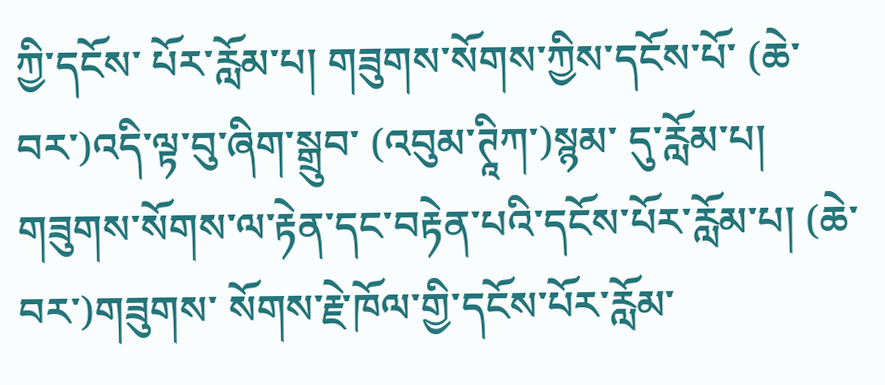ཀྱི་དངོས་ པོར་རློམ་པ། གཟུགས་སོགས་ཀྱིས་དངོས་པོ་ (ཆེ་བར་)འདི་ལྟ་བུ་ཞིག་སྒྲུབ་ (འབུམ་ཊཱིཀ་)སྙམ་ དུ་རློམ་པ། གཟུགས་སོགས་ལ་རྟེན་དང་བརྟེན་པའི་དངོས་པོར་རློམ་པ། (ཆེ་བར་)གཟུགས་ སོགས་རྗེ་ཁོལ་གྱི་དངོས་པོར་རློམ་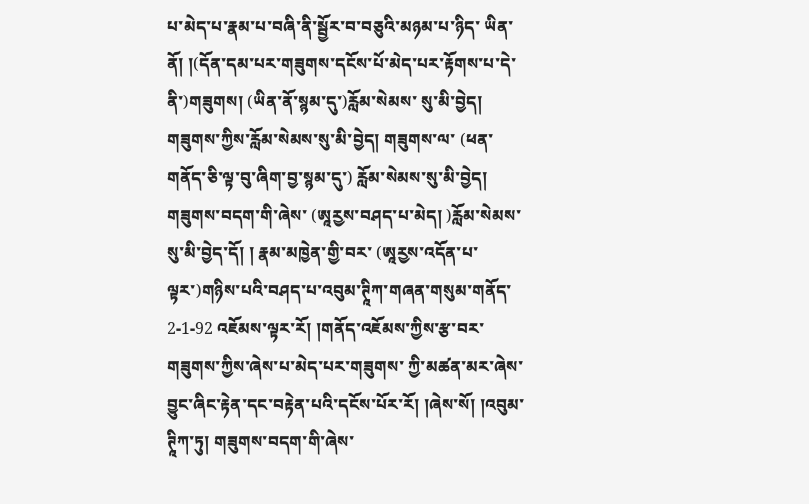པ་མེད་པ་རྣམ་པ་བཞི་ནི་སྦྱོར་བ་བཅུའི་མཉམ་པ་ཉིད་ ཡིན་ནོ། །(དོན་དམ་པར་གཟུགས་དངོས་པོ་མེད་པར་རྟོགས་པ་དེ་ནི་)གཟུགས། (ཡིན་ནོ་སྙམ་དུ་)རློམ་སེམས་ སུ་མི་བྱེད། གཟུགས་ཀྱིས་རློམ་སེམས་སུ་མི་བྱེད། གཟུགས་ལ་ (ཕན་གནོད་ཅི་ལྟ་བུ་ཞིག་བྱ་སྙམ་དུ་) རློམ་སེམས་སུ་མི་བྱེད། གཟུགས་བདག་གི་ཞེས་ (ཨཱརྱས་བཤད་པ་མེད། )རློམ་སེམས་སུ་མི་བྱེད་དོ། ། རྣམ་མཁྱེན་གྱི་བར་ (ཨཱརྱས་འདོན་པ་ལྟར་)གཉིས་པའི་བཤད་པ་འབུམ་ཊཱིཀ་གཞན་གསུམ་གནོད་ 2-1-92 འཇོམས་ལྟར་རོ། །གནོད་འཇོམས་ཀྱིས་རྩ་བར་གཟུགས་ཀྱིས་ཞེས་པ་མེད་པར་གཟུགས་ ཀྱི་མཚན་མར་ཞེས་བྱུང་ཞིང་རྟེན་དང་བརྟེན་པའི་དངོས་པོར་རོ། །ཞེས་སོ། །འབུམ་ཊཱིཀ་ཏུ། གཟུགས་བདག་གི་ཞེས་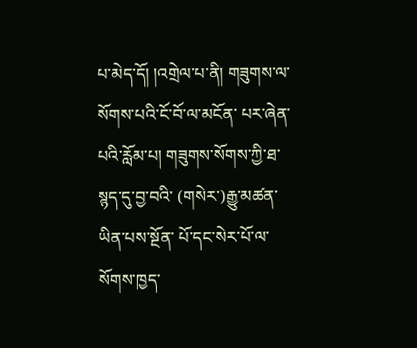པ་མེད་དོ། །འགྲེལ་པ་ནི། གཟུགས་ལ་སོགས་པའི་ངོ་བོ་ལ་མངོན་ པར་ཞེན་པའི་རློམ་པ། གཟུགས་སོགས་ཀྱི་ཐ་སྙད་དུ་བྱ་བའི་ (གསེར་)རྒྱུ་མཚན་ཡིན་པས་སྔོན་ པོ་དང་སེར་པོ་ལ་སོགས་ཁྱད་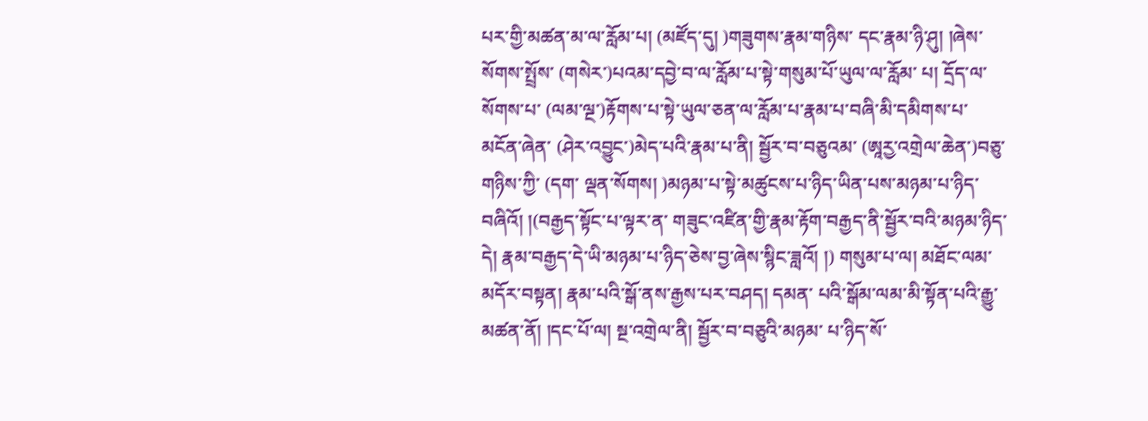པར་གྱི་མཚན་མ་ལ་རློམ་པ། (མཛོད་དུ། )གཟུགས་རྣམ་གཉིས་ དང་རྣམ་ཉི་ཤུ། །ཞེས་སོགས་སྤྲོས་ (གསེར་)པའམ་དབྱེ་བ་ལ་རློམ་པ་སྟེ་གསུམ་པོ་ཡུལ་ལ་རློམ་ པ། དྲོད་ལ་སོགས་པ་ (ལམ་ལྔ་)རྟོགས་པ་སྟེ་ཡུལ་ཅན་ལ་རློམ་པ་རྣམ་པ་བཞི་མི་དམིགས་པ་ མངོན་ཞེན་ (ཤེར་འབྱུང་)མེད་པའི་རྣམ་པ་ནི། སྦྱོར་བ་བཅུའམ་ (ཨཱརྱ་འགྲེལ་ཆེན་)བཅུ་གཉིས་ཀྱི་ (དག་ ལྡན་སོགས། )མཉམ་པ་སྟེ་མཚུངས་པ་ཉིད་ཡིན་པས་མཉམ་པ་ཉིད་བཞིའོ། །(བརྒྱད་སྟོང་པ་ལྟར་ན་ གཟུང་འཛིན་གྱི་རྣམ་རྟོག་བརྒྱད་ནི་སྦྱོར་བའི་མཉམ་ཉིད་དེ། རྣམ་བརྒྱད་དེ་ཡི་མཉམ་པ་ཉིད་ཅེས་བྱ་ཞེས་སྙིང་ཟླའོ། །) གསུམ་པ་ལ། མཐོང་ལམ་མདོར་བསྟན། རྣམ་པའི་སྒོ་ནས་རྒྱས་པར་བཤད། དམན་ པའི་སྒོམ་ལམ་མི་སྟོན་པའི་རྒྱུ་མཚན་ནོ། །དང་པོ་ལ། སྔ་འགྲེལ་ནི། སྦྱོར་བ་བཅུའི་མཉམ་ པ་ཉིད་སོ་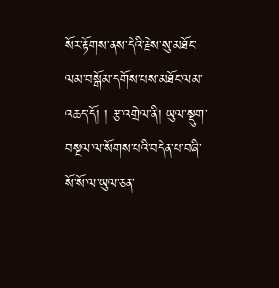སོར་རྟོགས་ནས་དེའི་རྗེས་སུ་མཐོང་ལམ་བསྒོམ་དགོས་པས་མཐོང་ལམ་འཆད་དོ། ། རྩ་འགྲེལ་ནི། ཡུལ་སྡུག་བསྔལ་ལ་སོགས་པའི་བདེན་པ་བཞི་སོ་སོ་ལ་ཡུལ་ཅན་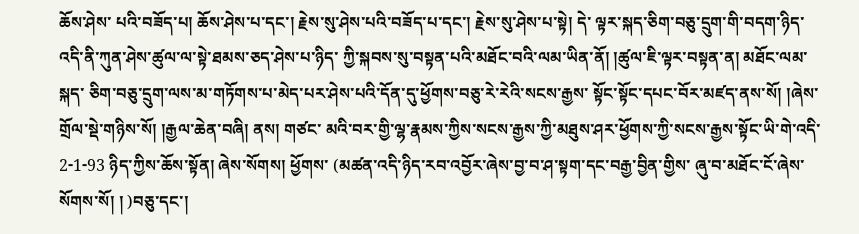ཆོས་ཤེས་ པའི་བཟོད་པ། ཆོས་ཤེས་པ་དང་། རྗེས་སུ་ཤེས་པའི་བཟོད་པ་དང་། རྗེས་སུ་ཤེས་པ་སྟེ། དེ་ ལྟར་སྐད་ཅིག་བཅུ་དྲུག་གི་བདག་ཉིད་འདི་ནི་ཀུན་ཤེས་ཚུལ་ལ་སྟེ་ཐམས་ཅད་ཤེས་པ་ཉིད་ ཀྱི་སྐབས་སུ་བསྟན་པའི་མཐོང་བའི་ལམ་ཡིན་ནོ། །ཚུལ་ཇི་ལྟར་བསྟན་ན། མཐོང་ལམ་སྐད་ ཅིག་བཅུ་དྲུག་ལས་མ་གཏོགས་པ་མེད་པར་ཤེས་པའི་དོན་དུ་ཕྱོགས་བཅུ་རེ་རེའི་སངས་རྒྱས་ སྟོང་སྟོང་དཔང་བོར་མཛད་ནས་སོ། །ཞེས་གྲོལ་སྡེ་གཉིས་སོ། །རྒྱལ་ཆེན་བཞི། ནས། གཙང་ མའི་བར་གྱི་ལྷ་རྣམས་ཀྱིས་སངས་རྒྱས་ཀྱི་མཐུས་ཤར་ཕྱོགས་ཀྱི་སངས་རྒྱས་སྟོང་ཡི་གེ་འདི་ 2-1-93 ཉིད་ཀྱིས་ཆོས་སྟོན། ཞེས་སོགས། ཕྱོགས་ (མཚན་འདི་ཉིད་རབ་འབྱོར་ཞེས་བྱ་བ་ཤ་སྟག་དང་བརྒྱ་བྱིན་གྱིས་ ཞུ་བ་མཐོང་ངོ་ཞེས་སོགས་སོ། ། )བཅུ་དང་།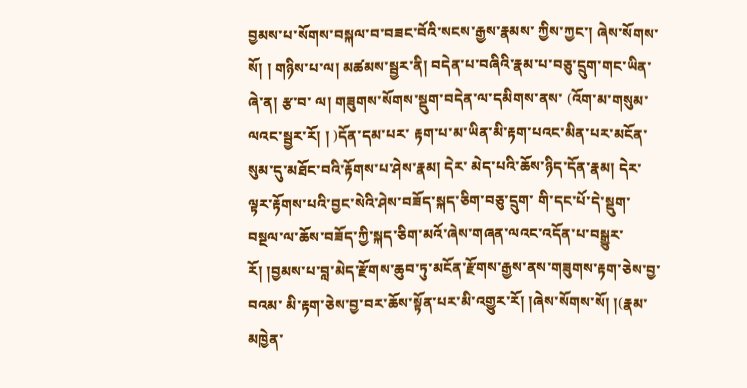བྱམས་པ་སོགས་བསྐལ་བ་བཟང་བོའི་སངས་རྒྱས་རྣམས་ ཀྱིས་ཀྱང་། ཞེས་སོགས་སོ། ། གཉིས་པ་ལ། མཚམས་སྦྱར་ནི། བདེན་པ་བཞིའི་རྣམ་པ་བཅུ་དྲུག་གང་ཡིན་ཞེ་ན། རྩ་བ་ ལ། གཟུགས་སོགས་སྡུག་བདེན་ལ་དམིགས་ནས་ (འོག་མ་གསུམ་ལའང་སྦྱར་རོ། ། )དོན་དམ་པར་ རྟག་པ་མ་ཡིན་མི་རྟག་པའང་མིན་པར་མངོན་སུམ་དུ་མཐོང་བའི་རྟོགས་པ་ཤེས་རྣམ། དེར་ མེད་པའི་ཆོས་ཉིད་དོན་རྣམ། དེར་ལྟར་རྟོགས་པའི་བྱང་སེའི་ཤེས་བཟོད་སྐད་ཅིག་བཅུ་དྲུག་ གི་དང་པོ་དེ་སྡུག་བསྔལ་ལ་ཆོས་བཟོད་ཀྱི་སྐད་ཅིག་མའོ་ཞེས་གཞན་ལའང་འདོན་པ་བསྒྱུར་ རོ། །བྱམས་པ་བླ་མེད་རྫོགས་ཆུབ་ཏུ་མངོན་རྫོགས་རྒྱས་ནས་གཟུགས་རྟག་ཅེས་བྱ་བའམ་ མི་རྟག་ཅེས་བྱ་བར་ཆོས་སྟོན་པར་མི་འགྱུར་རོ། །ཞེས་སོགས་སོ། །(རྣམ་མཁྱེན་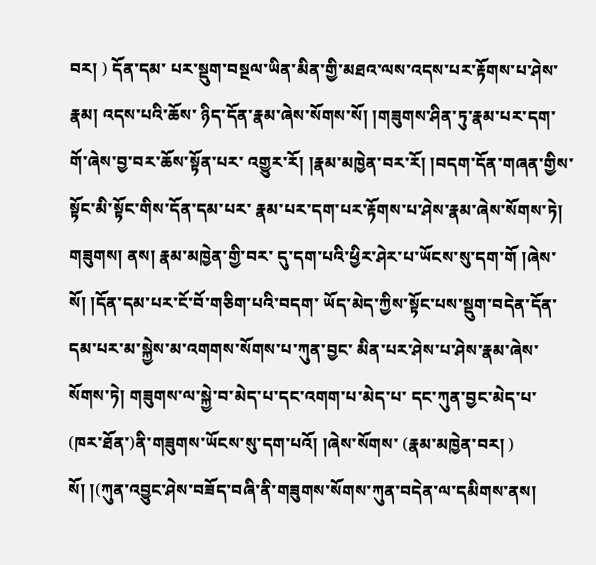བར། ) དོན་དམ་ པར་སྡུག་བསྔལ་ཡིན་མིན་གྱི་མཐའ་ལས་འདས་པར་རྟོགས་པ་ཤེས་རྣམ། འདས་པའི་ཆོས་ ཉིད་དོན་རྣམ་ཞེས་སོགས་སོ། །གཟུགས་ཤིན་ཏུ་རྣམ་པར་དག་གོ་ཞེས་བྱ་བར་ཆོས་སྟོན་པར་ འགྱུར་རོ། །རྣམ་མཁྱེན་བར་རོ། །བདག་དོན་གཞན་གྱིས་སྟོང་མི་སྟོང་གིས་དོན་དམ་པར་ རྣམ་པར་དག་པར་རྟོགས་པ་ཤེས་རྣམ་ཞེས་སོགས་ཏེ། གཟུགས། ནས། རྣམ་མཁྱེན་གྱི་བར་ དུ་དག་པའི་ཕྱིར་ཤེར་པ་ཡོངས་སུ་དག་གོ །ཞེས་སོ། །དོན་དམ་པར་ངོ་བོ་གཅིག་པའི་བདག་ ཡོད་མེད་ཀྱིས་སྟོང་པས་སྡུག་བདེན་དོན་དམ་པར་མ་སྐྱེས་མ་འགགས་སོགས་པ་ཀུན་བྱང་ མིན་པར་ཤེས་པ་ཤེས་རྣམ་ཞེས་སོགས་ཏེ། གཟུགས་ལ་སྐྱེ་བ་མེད་པ་དང་འགག་པ་མེད་པ་ དང་ཀུན་བྱང་མེད་པ་ (ཁར་ཐོན་)ནི་གཟུགས་ཡོངས་སུ་དག་པའོ། །ཞེས་སོགས་ (རྣམ་མཁྱེན་བར། ) སོ། །(ཀུན་འབྱུང་ཤེས་བཟོད་བཞི་ནི་གཟུགས་སོགས་ཀུན་བདེན་ལ་དམིགས་ནས།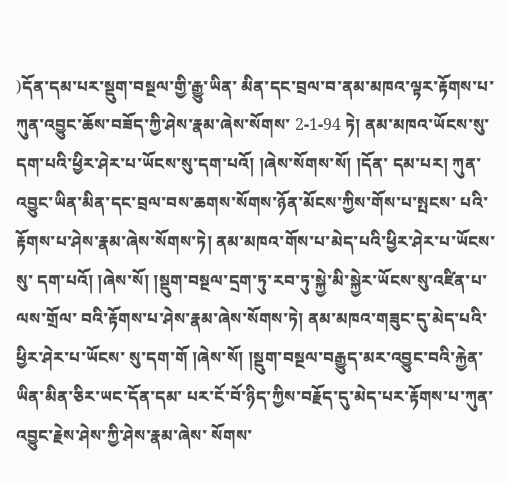)དོན་དམ་པར་སྡུག་བསྔལ་གྱི་རྒྱུ་ཡིན་ མིན་དང་བྲལ་བ་ནམ་མཁའ་ལྟར་རྟོགས་པ་ཀུན་འབྱུང་ཆོས་བཟོད་ཀྱི་ཤེས་རྣམ་ཞེས་སོགས་ 2-1-94 ཏེ། ནམ་མཁའ་ཡོངས་སུ་དག་པའི་ཕྱིར་ཤེར་པ་ཡོངས་སུ་དག་པའོ། །ཞེས་སོགས་སོ། །དོན་ དམ་པར། ཀུན་འབྱུང་ཡིན་མིན་དང་བྲལ་བས་ཆགས་སོགས་ཉོན་མོངས་ཀྱིས་གོས་པ་སྤངས་ པའི་རྟོགས་པ་ཤེས་རྣམ་ཞེས་སོགས་ཏེ། ནམ་མཁའ་གོས་པ་མེད་པའི་ཕྱིར་ཤེར་པ་ཡོངས་སུ་ དག་པའོ། །ཞེས་སོ། །སྡུག་བསྔལ་དྲག་ཏུ་རབ་ཏུ་སྐྱེ་མི་སྐྱེར་ཡོངས་སུ་འཛིན་པ་ལས་གྲོལ་ བའི་རྟོགས་པ་ཤེས་རྣམ་ཞེས་སོགས་ཏེ། ནམ་མཁའ་གཟུང་དུ་མེད་པའི་ཕྱིར་ཤེར་པ་ཡོངས་ སུ་དག་གོ །ཞེས་སོ། །སྡུག་བསྔལ་བརྒྱུད་མར་འབྱུང་བའི་རྐྱེན་ཡིན་མིན་ཅིར་ཡང་དོན་དམ་ པར་ངོ་བོ་ཉིད་ཀྱིས་བརྗོད་དུ་མེད་པར་རྟོགས་པ་ཀུན་འབྱུང་རྗེས་ཤེས་ཀྱི་ཤེས་རྣམ་ཞེས་ སོགས་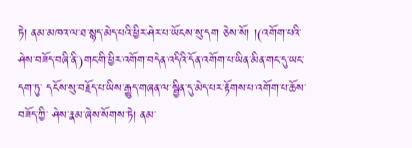ཏེ། ནམ་མཁའ་ལ་ཐ་སྙད་མེད་པའི་ཕྱིར་ཤེར་པ་ཡོངས་སུ་དག ཅེས་སོ། །(འགོག་པའི་ ཤེས་བཟོད་བཞི་ནི་)གང་གི་ཕྱིར་འགོག་བདེན་འདིའི་དོན་འགོག་པ་ཡིན་མིན་གང་དུ་ཡང་དག་ཏུ་ དངོས་སུ་བརྗོད་པ་ཡིས་རྒྱུད་གཞན་ལ་སྦྱིན་དུ་མེད་པར་རྟོགས་པ་འགོག་པ་ཆོས་བཟོད་ཀྱི་ ཤེས་རྣམ་ཞེས་སོགས་ཏེ། ནམ་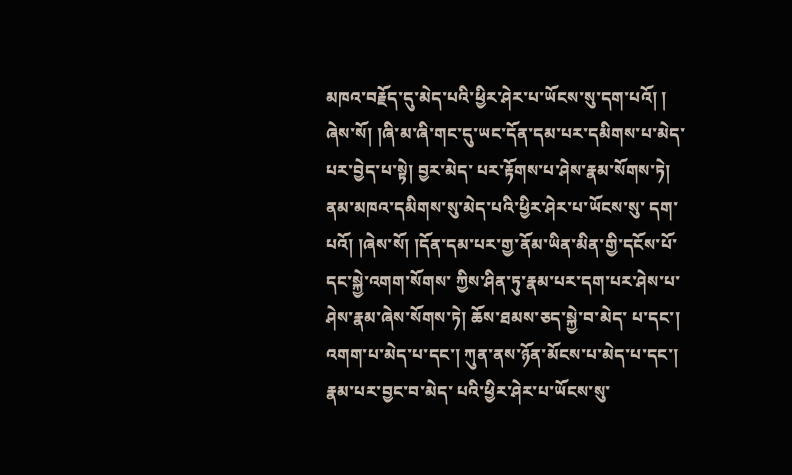མཁའ་བརྗོད་དུ་མེད་པའི་ཕྱིར་ཤེར་པ་ཡོངས་སུ་དག་པའོ། ། ཞེས་སོ། །ཞི་མ་ཞི་གང་དུ་ཡང་དོན་དམ་པར་དམིགས་པ་མེད་པར་བྱེད་པ་སྟེ། བྱར་མེད་ པར་རྟོགས་པ་ཤེས་རྣམ་སོགས་ཏེ། ནམ་མཁའ་དམིགས་སུ་མེད་པའི་ཕྱིར་ཤེར་པ་ཡོངས་སུ་ དག་པའོ། །ཞེས་སོ། །དོན་དམ་པར་གྱ་ནོམ་ཡིན་མིན་གྱི་དངོས་པོ་དང་སྐྱེ་འགག་སོགས་ ཀྱིས་ཤིན་ཏུ་རྣམ་པར་དག་པར་ཤེས་པ་ཤེས་རྣམ་ཞེས་སོགས་ཏེ། ཆོས་ཐམས་ཅད་སྐྱེ་བ་མེད་ པ་དང་། འགག་པ་མེད་པ་དང་། ཀུན་ནས་ཉོན་མོངས་པ་མེད་པ་དང་། རྣམ་པར་བྱང་བ་མེད་ པའི་ཕྱིར་ཤེར་པ་ཡོངས་སུ་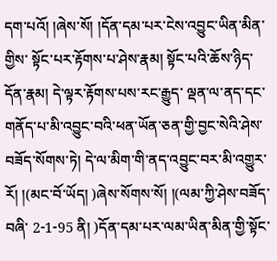དག་པའོ། །ཞེས་སོ། །དོན་དམ་པར་ངེས་འབྱུང་ཡིན་མིན་གྱིས་ སྟོང་པར་རྟོགས་པ་ཤེས་རྣམ། སྟོང་པའི་ཆོས་ཉིད་དོན་རྣམ། དེ་ལྟར་རྟོགས་པས་རང་རྒྱུད་ ལྡན་ལ་ནད་དང་གནོད་པ་མི་འབྱུང་བའི་ཕན་ཡོན་ཅན་གྱི་བྱང་སེའི་ཤེས་བཟོད་སོགས་ཏེ། དེ་ལ་མིག་གི་ནད་འབྱུང་བར་མི་འགྱུར་རོ། །(མང་བོ་ཡོད། )ཞེས་སོགས་སོ། །(ལམ་ཀྱི་ཤེས་བཟོད་བཞི་ 2-1-95 ནི། )དོན་དམ་པར་ལམ་ཡིན་མིན་གྱི་སྟོང་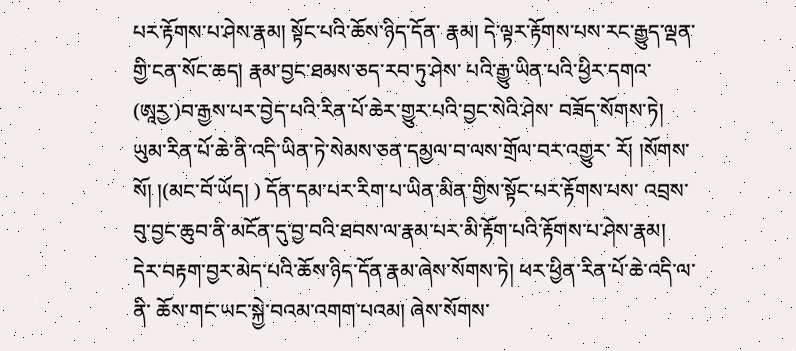པར་རྟོགས་པ་ཤེས་རྣམ། སྟོང་པའི་ཆོས་ཉིད་དོན་ རྣམ། དེ་ལྟར་རྟོགས་པས་རང་རྒྱུད་ལྡན་གྱི་ངན་སོང་ཆད། རྣམ་བྱང་ཐམས་ཅད་རབ་ཏུ་ཤེས་ པའི་རྒྱུ་ཡིན་པའི་ཕྱིར་དགའ་ (ཨཱརྱ་)བ་རྒྱས་པར་བྱེད་པའི་རིན་པོ་ཆེར་གྱུར་པའི་བྱང་སེའི་ཤེས་ བཟོད་སོགས་ཏེ། ཡུམ་རིན་པོ་ཆེ་ནི་འདི་ཡིན་ཏེ་སེམས་ཅན་དམྱལ་བ་ལས་གྲོལ་བར་འགྱུར་ རོ། །སོགས་སོ། །(མང་བོ་ཡོད། ) དོན་དམ་པར་རིག་པ་ཡིན་མིན་གྱིས་སྟོང་པར་རྟོགས་པས་ འབྲས་བུ་བྱང་ཆུབ་ནི་མངོན་དུ་བྱ་བའི་ཐབས་ལ་རྣམ་པར་མི་རྟོག་པའི་རྟོགས་པ་ཤེས་རྣམ། དེར་བརྟག་བྱར་མེད་པའི་ཆོས་ཉིད་དོན་རྣམ་ཞེས་སོགས་ཏེ། ཕར་ཕྱིན་རིན་པོ་ཆེ་འདི་ལ་ནི་ ཆོས་གང་ཡང་སྐྱེ་བའམ་འགག་པའམ། ཞེས་སོགས་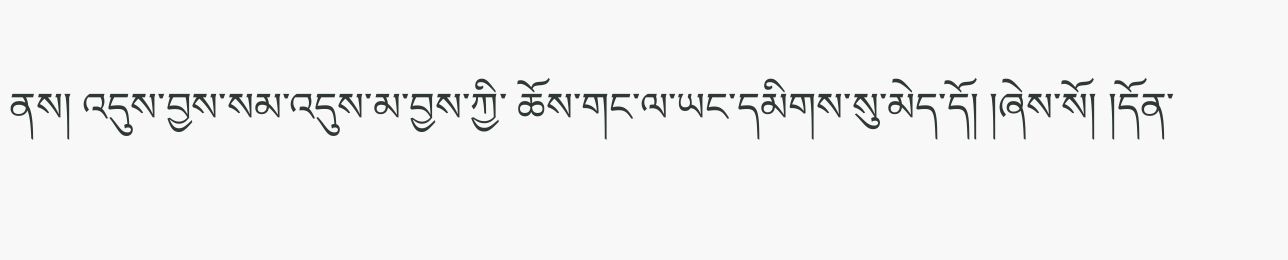ནས། འདུས་བྱས་སམ་འདུས་མ་བྱས་ཀྱི་ ཆོས་གང་ལ་ཡང་དམིགས་སུ་མེད་དོ། །ཞེས་སོ། །དོན་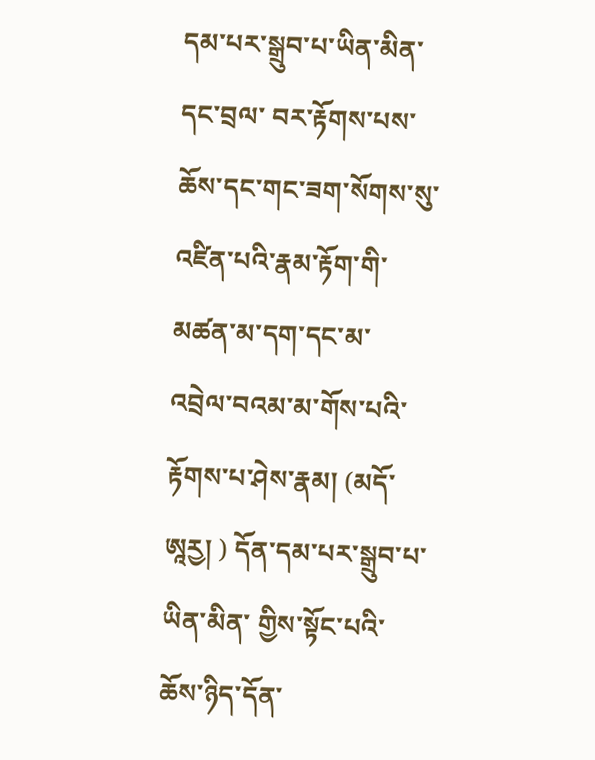དམ་པར་སྒྲུབ་པ་ཡིན་མིན་དང་བྲལ་ བར་རྟོགས་པས་ཆོས་དང་གང་ཟག་སོགས་སུ་འཛིན་པའི་རྣམ་རྟོག་གི་མཚན་མ་དག་དང་མ་ འབྲེལ་བའམ་མ་གོས་པའི་རྟོགས་པ་ཤེས་རྣམ། (མདོ་ཨཱརྱ། ) དོན་དམ་པར་སྒྲུབ་པ་ཡིན་མིན་ གྱིས་སྟོང་པའི་ཆོས་ཉིད་དོན་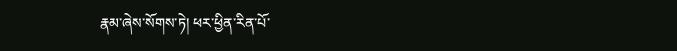རྣམ་ཞེས་སོགས་ཏེ། ཕར་ཕྱིན་རིན་པོ་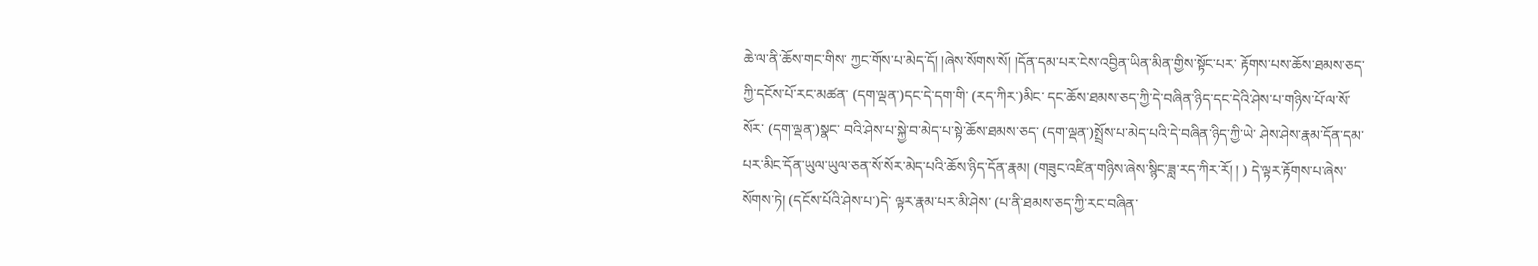ཆེ་ལ་ནི་ཆོས་གང་གིས་ ཀྱང་གོས་པ་མེད་དོ། །ཞེས་སོགས་སོ། །དོན་དམ་པར་ངེས་འབྱིན་ཡིན་མིན་གྱིས་སྟོང་པར་ རྟོགས་པས་ཆོས་ཐམས་ཅད་ཀྱི་དངོས་པོ་རང་མཚན་ (དག་ལྡན་)དང་དེ་དག་གི་ (རད་ཀིར་)མིང་ དང་ཆོས་ཐམས་ཅད་ཀྱི་དེ་བཞིན་ཉིད་དང་དེའི་ཤེས་པ་གཉིས་པོ་ལ་སོ་སོར་ (དག་ལྡན་)སྣང་ བའི་ཤེས་པ་སྐྱེ་བ་མེད་པ་སྟེ་ཆོས་ཐམས་ཅད་ (དག་ལྡན་)སྤྲོས་པ་མེད་པའི་དེ་བཞིན་ཉིད་ཀྱི་ཡེ་ ཤེས་ཤེས་རྣམ་དོན་དམ་པར་མིང་དོན་ཡུལ་ཡུལ་ཅན་སོ་སོར་མེད་པའི་ཆོས་ཉིད་དོན་རྣམ། (གཟུང་འཛིན་གཉིས་ཞེས་སྙིང་ཟླ་རད་ཀིར་རོ། ། ) དེ་ལྟར་རྟོགས་པ་ཞེས་སོགས་ཏེ། (དངོས་པོའི་ཤེས་པ་)དེ་ ལྟར་རྣམ་པར་མི་ཤེས་ (པ་ནི་ཐམས་ཅད་ཀྱི་རང་བཞིན་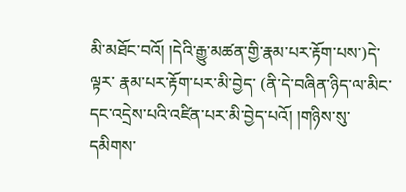མི་མཐོང་བའོ། །དེའི་རྒྱུ་མཚན་གྱི་རྣམ་པར་རྟོག་པས་)དེ་ལྟར་ རྣམ་པར་རྟོག་པར་མི་བྱེད་ (ནི་དེ་བཞིན་ཉིད་ལ་མིང་དང་འདྲེས་པའི་འཛིན་པར་མི་བྱེད་པའོ། །གཉིས་སུ་དམིགས་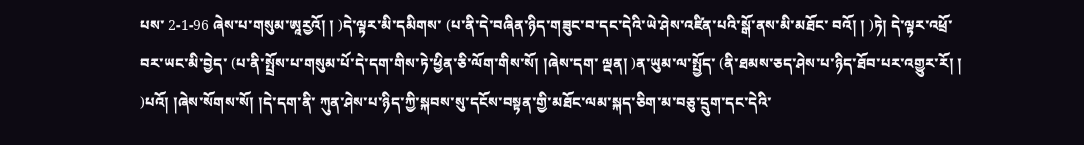པས་ 2-1-96 ཞེས་པ་གསུམ་ཨཱརྱའོ། ། )དེ་ལྟར་མི་དམིགས་ (པ་ནི་དེ་བཞིན་ཉིད་གཟུང་བ་དང་དེའི་ཡེ་ཤེས་འཛིན་པའི་སྒོ་ནས་མི་མཐོང་ བའོ། ། )ཏེ། དེ་ལྟར་འཕྲོ་བར་ཡང་མི་བྱེད་ (པ་ནི་སྤྲོས་པ་གསུམ་པོ་དེ་དག་གིས་ཏེ་ཕྱིན་ཅི་ལོག་གིས་སོ། །ཞེས་དག་ ལྡན། )ན་ཡུམ་ལ་སྤྱོད་ (ནི་ཐམས་ཅད་ཤེས་པ་ཉིད་ཐོབ་པར་འགྱུར་རོ། ། )པའོ། །ཞེས་སོགས་སོ། །དེ་དག་ནི་ ཀུན་ཤེས་པ་ཉིད་ཀྱི་སྐབས་སུ་དངོས་བསྟན་གྱི་མཐོང་ལམ་སྐད་ཅིག་མ་བཅུ་དྲུག་དང་དེའི་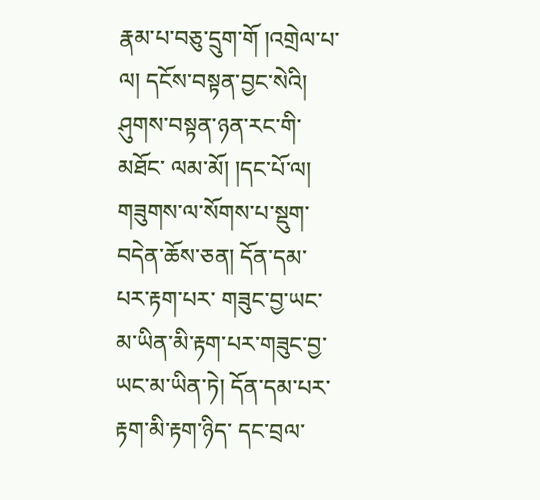རྣམ་པ་བཅུ་དྲུག་གོ །འགྲེལ་པ་ལ། དངོས་བསྟན་བྱང་སེའི། ཤུགས་བསྟན་ཉན་རང་གི་མཐོང་ ལམ་མོ། །དང་པོ་ལ། གཟུགས་ལ་སོགས་པ་སྡུག་བདེན་ཆོས་ཅན། དོན་དམ་པར་རྟག་པར་ གཟུང་བྱ་ཡང་མ་ཡིན་མི་རྟག་པར་གཟུང་བྱ་ཡང་མ་ཡིན་ཏེ། དོན་དམ་པར་རྟག་མི་རྟག་ཉིད་ དང་བྲལ་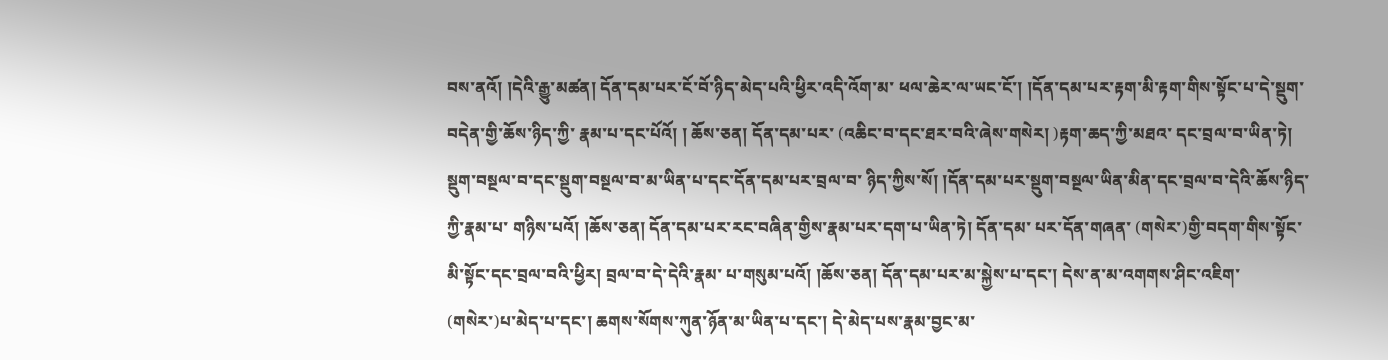བས་ནའོ། །དེའི་རྒྱུ་མཚན། དོན་དམ་པར་ངོ་བོ་ཉིད་མེད་པའི་ཕྱིར་འདི་འོག་མ་ ཕལ་ཆེར་ལ་ཡང་ངོ་། །དོན་དམ་པར་རྟག་མི་རྟག་གིས་སྟོང་པ་དེ་སྡུག་བདེན་གྱི་ཆོས་ཉིད་ཀྱི་ རྣམ་པ་དང་པོའོ། ། ཆོས་ཅན། དོན་དམ་པར་ (འཆིང་བ་དང་ཐར་བའི་ཞེས་གསེར། )རྟག་ཆད་ཀྱི་མཐའ་ དང་བྲལ་བ་ཡིན་ཏེ། སྡུག་བསྔལ་བ་དང་སྡུག་བསྔལ་བ་མ་ཡིན་པ་དང་དོན་དམ་པར་བྲལ་བ་ ཉིད་ཀྱིས་སོ། །དོན་དམ་པར་སྡུག་བསྔལ་ཡིན་མིན་དང་བྲལ་བ་དེའི་ཆོས་ཉིད་ཀྱི་རྣམ་པ་ གཉིས་པའོ། །ཆོས་ཅན། དོན་དམ་པར་རང་བཞིན་གྱིས་རྣམ་པར་དག་པ་ཡིན་ཏེ། དོན་དམ་ པར་དོན་གཞན་ (གསེར་)གྱི་བདག་གིས་སྟོང་མི་སྟོང་དང་བྲལ་བའི་ཕྱིར། བྲལ་བ་དེ་དེའི་རྣམ་ པ་གསུམ་པའོ། །ཆོས་ཅན། དོན་དམ་པར་མ་སྐྱེས་པ་དང་། དེས་ན་མ་འགགས་ཤིང་འཇིག་ (གསེར་)པ་མེད་པ་དང་། ཆགས་སོགས་ཀུན་ཉོན་མ་ཡིན་པ་དང་། དེ་མེད་པས་རྣམ་བྱང་མ་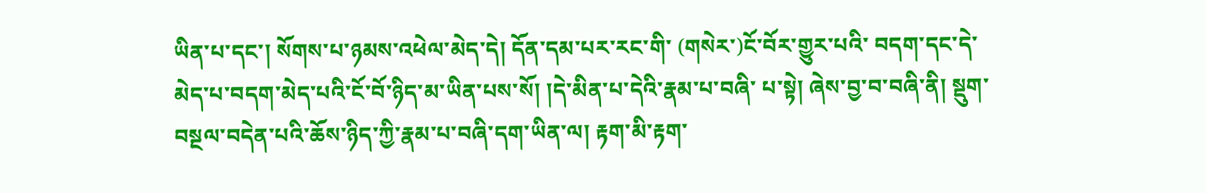ཡིན་པ་དང་། སོགས་པ་ཉམས་འཕེལ་མེད་དེ། དོན་དམ་པར་རང་གི་ (གསེར་)ངོ་བོར་གྱུར་པའི་ བདག་དང་དེ་མེད་པ་བདག་མེད་པའི་ངོ་བོ་ཉིད་མ་ཡིན་པས་སོ། །དེ་མིན་པ་དེའི་རྣམ་པ་བཞི་ པ་སྟེ། ཞེས་བྱ་བ་བཞི་ནི། སྡུག་བསྔལ་བདེན་པའི་ཆོས་ཉིད་ཀྱི་རྣམ་པ་བཞི་དག་ཡིན་ལ། རྟག་མི་རྟག་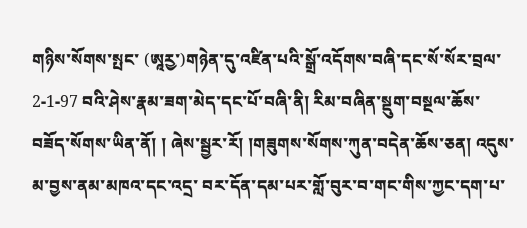གཉིས་སོགས་སྤང་ (ཨཱརྱ་)གཉེན་དུ་འཛིན་པའི་སྒྲོ་འདོགས་བཞི་དང་སོ་སོར་བྲལ་ 2-1-97 བའི་ཤེས་རྣམ་ཟག་མེད་དང་པོ་བཞི་ནི། རིམ་བཞིན་སྡུག་བསྔལ་ཆོས་བཟོད་སོགས་ཡིན་ནོ། ། ཞེས་སྦྱར་རོ། །གཟུགས་སོགས་ཀུན་བདེན་ཆོས་ཅན། འདུས་མ་བྱས་ནམ་མཁའ་དང་འདྲ་ བར་དོན་དམ་པར་གློ་བུར་བ་གང་གིས་ཀྱང་དག་པ་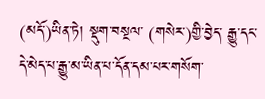(མདོ་)ཡིན་ཏེ། སྡུག་བསྔལ་ (གསེར་)གྱི་བྱེད་ རྒྱུ་དང་དེ་མེད་པ་རྒྱུ་མ་ཡིན་པ་དོན་དམ་པར་གསོག་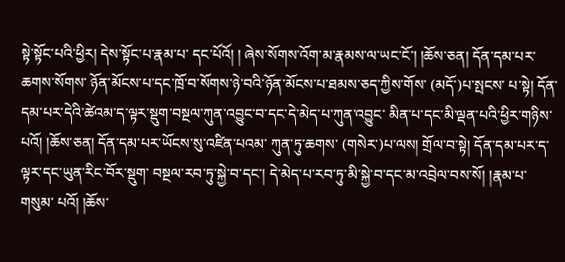སྟེ་སྟོང་པའི་ཕྱིར། དེས་སྟོང་པ་རྣམ་པ་ དང་པོའོ། ། ཞེས་སོགས་འོག་མ་རྣམས་ལ་ཡང་ངོ་། །ཆོས་ཅན། དོན་དམ་པར་ཆགས་སོགས་ ཉོན་མོངས་པ་དང་ཁྲོ་བ་སོགས་ཉེ་བའི་ཉོན་མོངས་པ་ཐམས་ཅད་ཀྱིས་གོས་ (མདོ་)པ་སྤངས་ པ་སྟེ། དོན་དམ་པར་དེའི་ཚེའམ་ད་ལྟར་སྡུག་བསྔལ་ཀུན་འབྱུང་བ་དང་དེ་མེད་པ་ཀུན་འབྱུང་ མིན་པ་དང་མི་ལྡན་པའི་ཕྱིར་གཉིས་པའོ། །ཆོས་ཅན། དོན་དམ་པར་ཡོངས་སུ་འཛིན་པའམ་ ཀུན་ཏུ་ཆགས་ (གསེར་)པ་ལས། གྲོལ་བ་སྟེ། དོན་དམ་པར་ད་ལྟར་དང་ཡུན་རིང་བོར་སྡུག་ བསྔལ་རབ་ཏུ་སྐྱེ་བ་དང་། དེ་མེད་པ་རབ་ཏུ་མི་སྐྱེ་བ་དང་མ་འབྲེལ་བས་སོ། །རྣམ་པ་གསུམ་ པའོ། །ཆོས་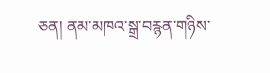ཅན། ནམ་མཁའ་སྒྲ་བརྙན་གཉིས་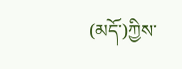(མདོ་)ཀྱིས་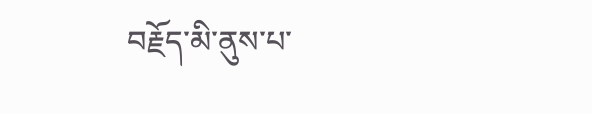བརྗོད་མི་ནུས་པ་